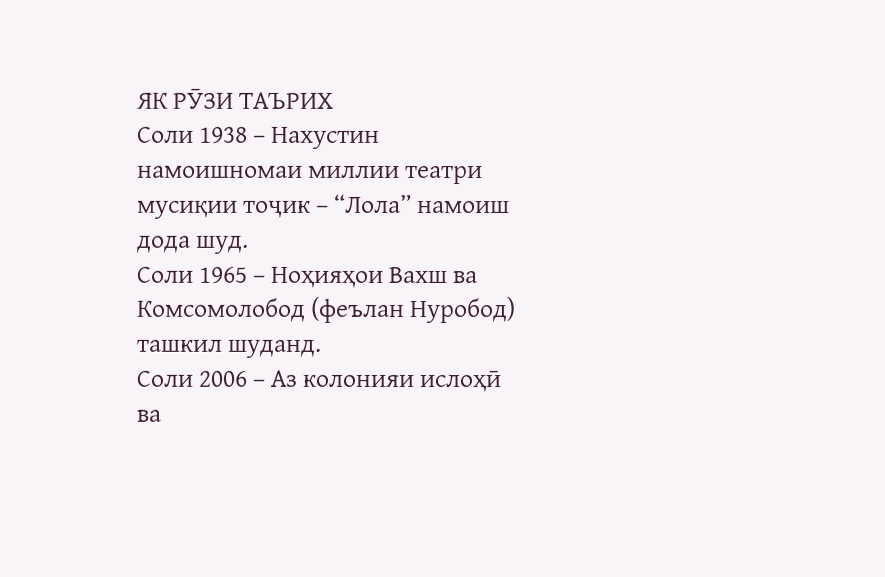ЯК РӮЗИ ТАЪРИХ
Соли 1938 – Нахустин намоишномаи миллии театри мусиқии тоҷик – “Лола” намоиш дода шуд.
Соли 1965 – Ноҳияҳои Вахш ва Комсомолобод (феълан Нуробод) ташкил шуданд.
Соли 2006 – Аз колонияи ислоҳӣ ва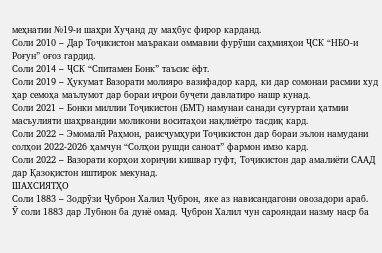меҳнатии №19-и шаҳри Хуҷанд ду маҳбус фирор карданд.
Соли 2010 – Дар Тоҷикистон маъракаи оммавии фурӯши саҳмияҳои ҶСК “НБО-и Роғун” оғоз гардид.
Соли 2014 – ҶСК “Спитамен Бонк” таъсис ёфт.
Соли 2019 – Ҳукумат Вазорати молияро вазифадор кард, ки дар сомонаи расмии худ ҳар семоҳа маълумот дар бораи иҷрои буҷети давлатиро нашр кунад.
Соли 2021 – Бонки миллии Тоҷикистон (БМТ) намунаи санади суғуртаи ҳатмии масъулияти шаҳрвандии моликони воситаҳои нақлиётро тасдиқ кард.
Соли 2022 – Эмомалӣ Раҳмон, раисҷумҳури Тоҷикистон дар бораи эълон намудани солҳои 2022-2026 ҳамчун “Солҳои рушди саноат” фармон имзо кард.
Соли 2022 – Вазорати корҳои хориҷии кишвар гуфт, Тоҷикистон дар амалиёти СААД дар Қазоқистон иштирок мекунад.
ШАХСИЯТҲО
Соли 1883 – Зодрӯзи Ҷуброн Халил Ҷуброн, яке аз нависандагони овозадори араб.
Ӯ соли 1883 дар Лубнон ба дунё омад. Ҷуброн Халил чун сарояндаи назму наср ба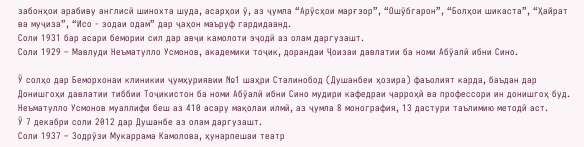забонҳои арабиву англисӣ шинохта шуда, асарҳои ӯ, аз ҷумла “Арӯсҳои марғзор”, “Ошӯбгарон”, “Болҳои шикаста”, “Ҳайрат ва муҷиза”, “Исо - зодаи одам” дар ҷаҳон маъруф гардидаанд.
Соли 1931 бар асари бемории сил дар авҷи камолоти эҷодӣ аз олам даргузашт.
Соли 1929 – Мавлуди Неъматулло Усмонов, академики тоҷик, дорандаи Ҷоизаи давлатии ба номи Абӯалӣ ибни Сино.

Ӯ солҳо дар Беморхонаи клиникии ҷумҳуриявии №1 шаҳри Сталинобод (Душанбеи ҳозира) фаъолият карда, баъдан дар Донишгоҳи давлатии тиббии Тоҷикистон ба номи Абӯалӣ ибни Сино мудири кафедраи ҷарроҳӣ ва профессори ин донишгоҳ буд.
Неъматулло Усмонов муаллифи беш аз 410 асару мақолаи илмӣ, аз ҷумла 8 монография, 13 дастури таълимию методӣ аст.
Ӯ 7 декабри соли 2012 дар Душанбе аз олам даргузашт.
Соли 1937 – Зодрӯзи Мукаррама Камолова, ҳунарпешаи театр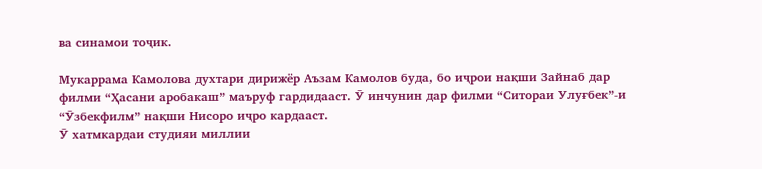ва синамои тоҷик.

Мукаррама Камолова духтари дирижёр Аъзам Камолов буда, бо иҷрои нақши Зайнаб дар филми “Ҳасани аробакаш” маъруф гардидааст. Ӯ инчунин дар филми “Ситораи Улуғбек”-и “Ӯзбекфилм” нақши Нисоро иҷро кардааст.
Ӯ хатмкардаи студияи миллии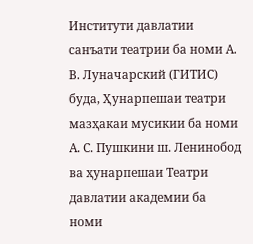Институти давлатии санъати театрии ба номи А. В. Луначарский (ГИТИС) буда, Ҳунарпешаи театри мазҳакаи мусикии ба номи А. С. Пушкини ш. Ленинобод ва ҳунарпешаи Театри давлатии академии ба номи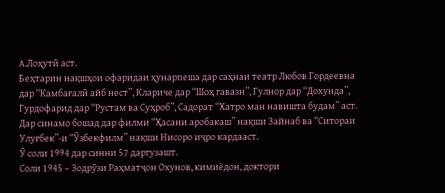А.Лоҳутӣ аст.
Беҳтарин нақшҳои офаридаи ҳунарпеша дар саҳнаи театр Любов Гордеевна дар “Камбағалӣ айб нест”, Клариче дар “Шоҳ гавазн”, Гулнор дар “Дохунда”, Гурдофарид дар “Рустам ва Суҳроб”, Садорат “Хатро ман навишта будам” аст.
Дар синамо бошад дар филми “Ҳасани аробакаш” нақши Зайнаб ва “Ситораи Улуғбек”-и “Ӯзбекфилм” нақши Нисоро иҷро кардааст.
Ӯ соли 1994 дар синни 57 даргузашт.
Соли 1945 – Зодрӯзи Раҳматҷон Охунов, кимиёдон, доктори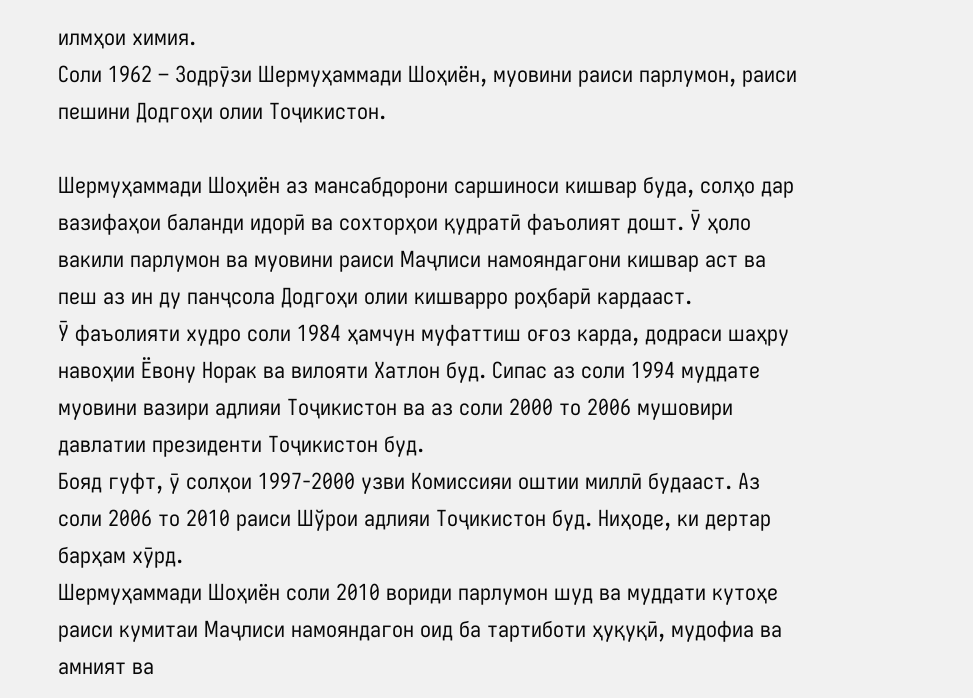илмҳои химия.
Соли 1962 – Зодрӯзи Шермуҳаммади Шоҳиён, муовини раиси парлумон, раиси пешини Додгоҳи олии Тоҷикистон.

Шермуҳаммади Шоҳиён аз мансабдорони саршиноси кишвар буда, солҳо дар вазифаҳои баланди идорӣ ва сохторҳои қудратӣ фаъолият дошт. Ӯ ҳоло вакили парлумон ва муовини раиси Маҷлиси намояндагони кишвар аст ва пеш аз ин ду панҷсола Додгоҳи олии кишварро роҳбарӣ кардааст.
Ӯ фаъолияти худро соли 1984 ҳамчун муфаттиш оғоз карда, додраси шаҳру навоҳии Ёвону Норак ва вилояти Хатлон буд. Сипас аз соли 1994 муддате муовини вазири адлияи Тоҷикистон ва аз соли 2000 то 2006 мушовири давлатии президенти Тоҷикистон буд.
Бояд гуфт, ӯ солҳои 1997-2000 узви Комиссияи оштии миллӣ будааст. Аз соли 2006 то 2010 раиси Шўрои адлияи Тоҷикистон буд. Ниҳоде, ки дертар барҳам хӯрд.
Шермуҳаммади Шоҳиён соли 2010 вориди парлумон шуд ва муддати кутоҳе раиси кумитаи Маҷлиси намояндагон оид ба тартиботи ҳуқуқӣ, мудофиа ва амният ва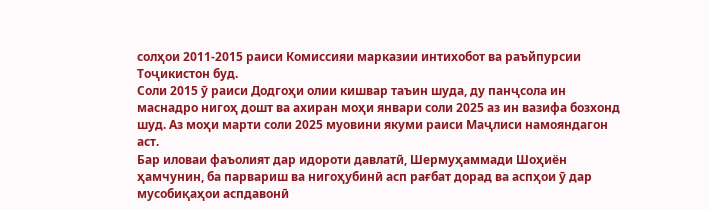солҳои 2011-2015 раиси Комиссияи марказии интихобот ва раъйпурсии Тоҷикистон буд.
Соли 2015 ӯ раиси Додгоҳи олии кишвар таъин шуда, ду панҷсола ин маснадро нигоҳ дошт ва ахиран моҳи январи соли 2025 аз ин вазифа бозхонд шуд. Аз моҳи марти соли 2025 муовини якуми раиси Маҷлиси намояндагон аст.
Бар иловаи фаъолият дар идороти давлатӣ, Шермуҳаммади Шоҳиён ҳамчунин, ба парвариш ва нигоҳубинӣ асп рағбат дорад ва аспҳои ӯ дар мусобиқаҳои аспдавонӣ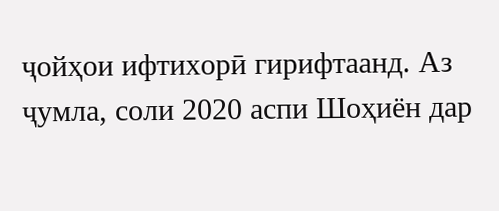ҷойҳои ифтихорӣ гирифтаанд. Аз ҷумла, соли 2020 аспи Шоҳиён дар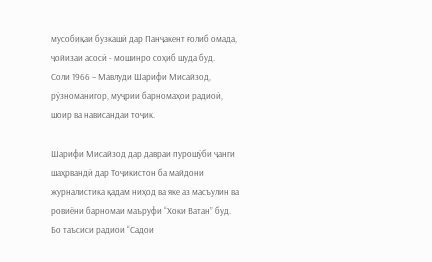мусобиқаи бузкашӣ дар Панҷакент ғолиб омада, ҷойизаи асосӣ - мошинро соҳиб шуда буд.
Соли 1966 – Мавлуди Шарифи Мисайзод, рӯзноманигор, муҷрии барномаҳои радиоӣ, шоир ва нависандаи тоҷик.

Шарифи Мисайзод дар давраи пурошӯби ҷанги шаҳрвандӣ дар Тоҷикистон ба майдони журналистика қадам ниҳод ва яке аз масъулин ва ровиёни барномаи маъруфи “Хоки Ватан” буд. Бо таъсиси радиои “Садои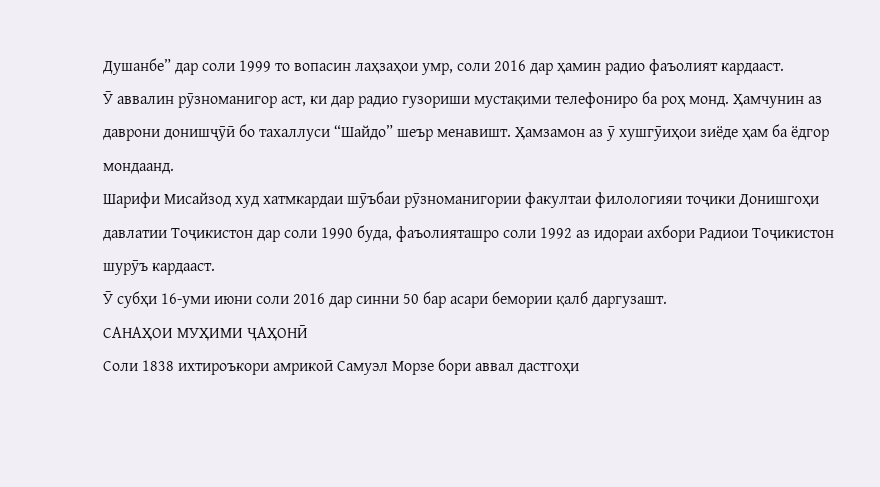Душанбе” дар соли 1999 то вопасин лаҳзаҳои умр, соли 2016 дар ҳамин радио фаъолият кардааст.
Ӯ аввалин рӯзноманигор аст, ки дар радио гузориши мустақими телефониро ба роҳ монд. Ҳамчунин аз даврони донишҷӯӣ бо тахаллуси “Шайдо” шеър менавишт. Ҳамзамон аз ӯ хушгӯиҳои зиёде ҳам ба ёдгор мондаанд.
Шарифи Мисайзод худ хатмкардаи шӯъбаи рӯзноманигории факултаи филологияи тоҷики Донишгоҳи давлатии Тоҷикистон дар соли 1990 буда, фаъолияташро соли 1992 аз идораи ахбори Радиои Тоҷикистон шурӯъ кардааст.
Ӯ субҳи 16-уми июни соли 2016 дар синни 50 бар асари бемории қалб даргузашт.
САНАҲОИ МУҲИМИ ҶАҲОНӢ
Соли 1838 ихтироъкори амрикоӣ Самуэл Морзе бори аввал дастгоҳи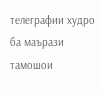телеграфии худро ба маърази тамошои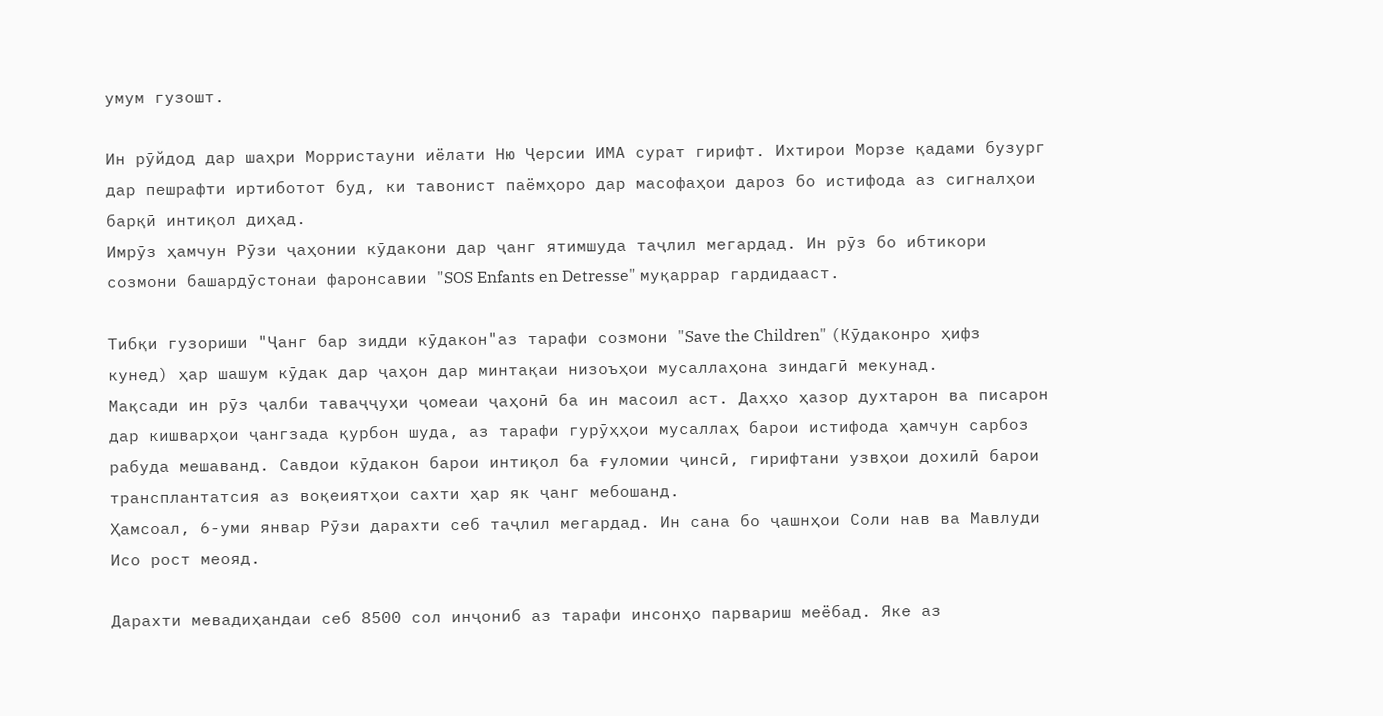умум гузошт.

Ин рӯйдод дар шаҳри Морристауни иёлати Ню Ҷерсии ИМА сурат гирифт. Ихтирои Морзе қадами бузург дар пешрафти иртиботот буд, ки тавонист паёмҳоро дар масофаҳои дароз бо истифода аз сигналҳои барқӣ интиқол диҳад.
Имрӯз ҳамчун Рӯзи ҷаҳонии кӯдакони дар ҷанг ятимшуда таҷлил мегардад. Ин рӯз бо ибтикори созмони башардӯстонаи фаронсавии "SOS Enfants en Detresse" муқаррар гардидааст.

Тибқи гузориши "Ҷанг бар зидди кӯдакон"аз тарафи созмони "Save the Children" (Кӯдаконро ҳифз кунед) ҳар шашум кӯдак дар ҷаҳон дар минтақаи низоъҳои мусаллаҳона зиндагӣ мекунад.
Мақсади ин рӯз ҷалби таваҷҷуҳи ҷомеаи ҷаҳонӣ ба ин масоил аст. Даҳҳо ҳазор духтарон ва писарон дар кишварҳои ҷангзада қурбон шуда, аз тарафи гурӯҳҳои мусаллаҳ барои истифода ҳамчун сарбоз рабуда мешаванд. Савдои кӯдакон барои интиқол ба ғуломии ҷинсӣ, гирифтани узвҳои дохилӣ барои трансплантатсия аз воқеиятҳои сахти ҳар як ҷанг мебошанд.
Ҳамсоал, 6-уми январ Рӯзи дарахти себ таҷлил мегардад. Ин сана бо ҷашнҳои Соли нав ва Мавлуди Исо рост меояд.

Дарахти мевадиҳандаи себ 8500 сол инҷониб аз тарафи инсонҳо парвариш меёбад. Яке аз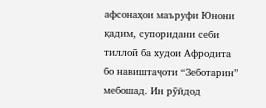афсонаҳои маъруфи Юнони қадим, супоридани себи тиллоӣ ба худои Афродита бо навиштаҷоти “Зеботарин” мебошад. Ин рӯйдод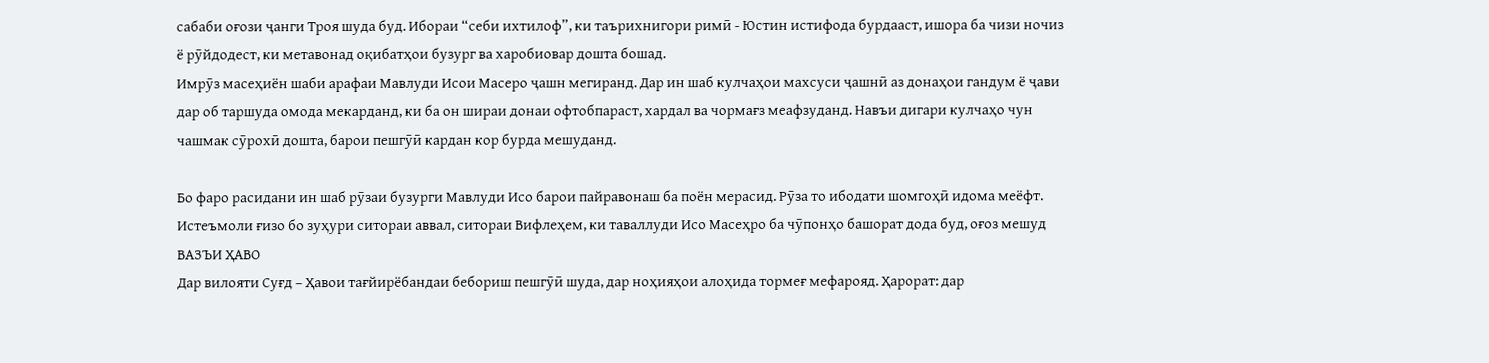сабаби оғози ҷанги Троя шуда буд. Ибораи “себи ихтилоф”, ки таърихнигори римӣ - Юстин истифода бурдааст, ишора ба чизи ночиз ё рӯйдодест, ки метавонад оқибатҳои бузург ва харобиовар дошта бошад.
Имрӯз масеҳиён шаби арафаи Мавлуди Исои Масеро ҷашн мегиранд. Дар ин шаб кулчаҳои махсуси ҷашнӣ аз донаҳои гандум ё ҷави дар об таршуда омода мекарданд, ки ба он шираи донаи офтобпараст, хардал ва чормағз меафзуданд. Навъи дигари кулчаҳо чун чашмак сӯрохӣ дошта, барои пешгӯӣ кардан кор бурда мешуданд.

Бо фаро расидани ин шаб рӯзаи бузурги Мавлуди Исо барои пайравонаш ба поён мерасид. Рӯза то ибодати шомгоҳӣ идома меёфт. Истеъмоли ғизо бо зуҳури ситораи аввал, ситораи Вифлеҳем, ки таваллуди Исо Масеҳро ба чӯпонҳо башорат дода буд, оғоз мешуд
ВАЗЪИ ҲАВО
Дар вилояти Суғд – Ҳавои тағйирёбандаи бебориш пешгӯӣ шуда, дар ноҳияҳои алоҳида тормеғ мефарояд. Ҳарорат: дар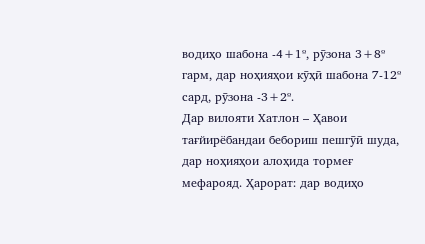водиҳо шабона -4+1º, рӯзона 3+8º гарм, дар ноҳияҳои кӯҳӣ шабона 7-12º сард, рӯзона -3+2º.
Дар вилояти Хатлон – Ҳавои тағйирёбандаи бебориш пешгӯӣ шуда, дар ноҳияҳои алоҳида тормеғ мефарояд. Ҳарорат: дар водиҳо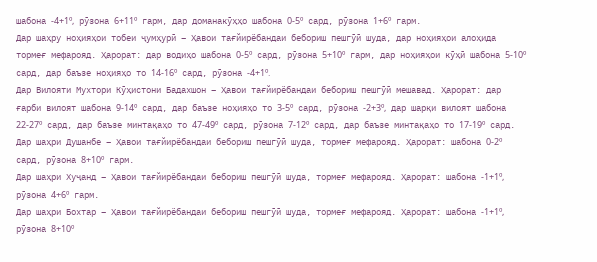шабона -4+1º, рӯзона 6+11º гарм, дар доманакӯҳҳо шабона 0-5º сард, рӯзона 1+6º гарм.
Дар шаҳру ноҳияҳои тобеи ҷумҳурӣ – Ҳавои тағйирёбандаи бебориш пешгӯӣ шуда, дар ноҳияҳои алоҳида тормеғ мефарояд. Ҳарорат: дар водиҳо шабона 0-5º сард, рӯзона 5+10º гарм, дар ноҳияҳои кӯҳӣ шабона 5-10º сард, дар баъзе ноҳияҳо то 14-16º сард, рӯзона -4+1º.
Дар Вилояти Мухтори Кӯҳистони Бадахшон – Ҳавои тағйирёбандаи бебориш пешгӯӣ мешавад. Ҳарорат: дар ғарби вилоят шабона 9-14º сард, дар баъзе ноҳияҳо то 3-5º сард, рӯзона -2+3º, дар шарқи вилоят шабона 22-27º сард, дар баъзе минтақаҳо то 47-49º сард, рӯзона 7-12º сард, дар баъзе минтақаҳо то 17-19º сард.
Дар шаҳри Душанбе – Ҳавои тағйирёбандаи бебориш пешгӯӣ шуда, тормеғ мефарояд. Ҳарорат: шабона 0-2º сард, рӯзона 8+10º гарм.
Дар шаҳри Хуҷанд – Ҳавои тағйирёбандаи бебориш пешгӯӣ шуда, тормеғ мефарояд. Ҳарорат: шабона -1+1º, рӯзона 4+6º гарм.
Дар шаҳри Бохтар – Ҳавои тағйирёбандаи бебориш пешгӯӣ шуда, тормеғ мефарояд. Ҳарорат: шабона -1+1º, рӯзона 8+10º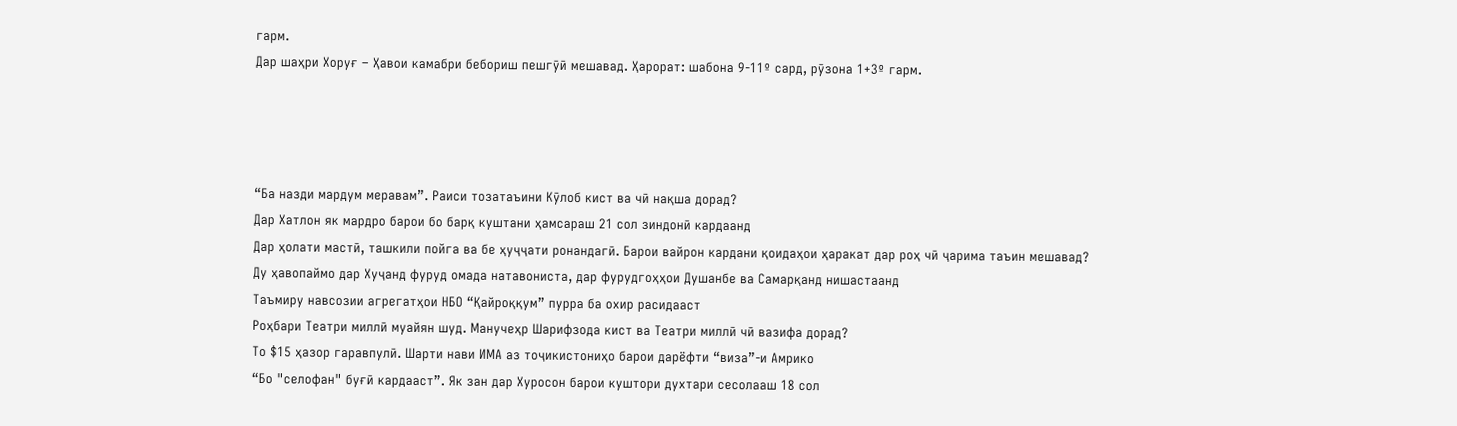гарм.
Дар шаҳри Хоруғ – Ҳавои камабри бебориш пешгӯӣ мешавад. Ҳарорат: шабона 9-11º сард, рӯзона 1+3º гарм.




“Ба назди мардум меравам”. Раиси тозатаъини Кӯлоб кист ва чӣ нақша дорад?
Дар Хатлон як мардро барои бо барқ куштани ҳамсараш 21 сол зиндонӣ кардаанд
Дар ҳолати мастӣ, ташкили пойга ва бе ҳуҷҷати ронандагӣ. Барои вайрон кардани қоидаҳои ҳаракат дар роҳ чӣ ҷарима таъин мешавад?
Ду ҳавопаймо дар Хуҷанд фуруд омада натавониста, дар фурудгоҳҳои Душанбе ва Самарқанд нишастаанд
Таъмиру навсозии агрегатҳои НБО “Қайроққум” пурра ба охир расидааст
Роҳбари Театри миллӣ муайян шуд. Манучеҳр Шарифзода кист ва Театри миллӣ чӣ вазифа дорад?
То $15 ҳазор гаравпулӣ. Шарти нави ИМА аз тоҷикистониҳо барои дарёфти “виза”-и Амрико
“Бо "селофан" буғӣ кардааст”. Як зан дар Хуросон барои куштори духтари сесолааш 18 сол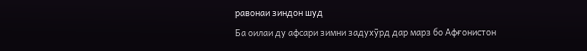равонаи зиндон шуд
Ба оилаи ду афсари зимни задухӯрд дар марз бо Афғонистон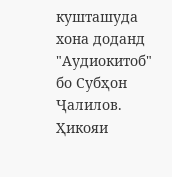кушташуда хона доданд
"Аудиокитоб" бо Субҳон Ҷалилов. Ҳикояи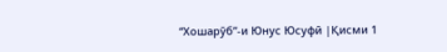“Хошарӯб”-и Юнус Юсуфӣ |Қисми 1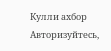Кулли ахбор
Авторизуйтесь,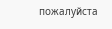пожалуйста